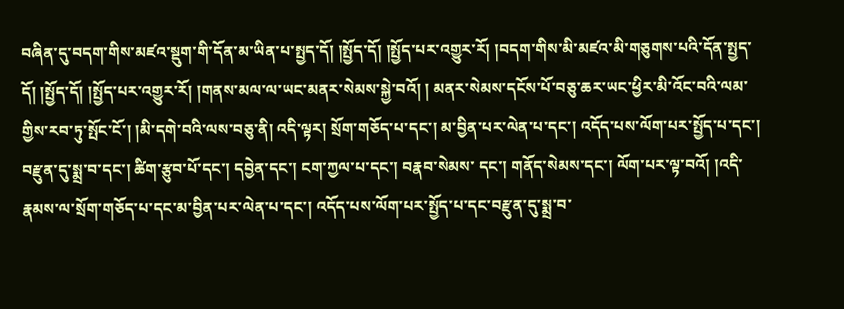བཞིན་དུ་བདག་གིས་མཛའ་སྡུག་གི་དོན་མ་ཡིན་པ་སྤྱད་དོ། །སྤྱོད་དོ། །སྤྱོད་པར་འགྱུར་རོ། །བདག་གིས་མི་མཛའ་མི་གཅུགས་པའི་དོན་སྤྱད་དོ། །སྤྱོད་དོ། །སྤྱོད་པར་འགྱུར་རོ། །གནས་མལ་ལ་ཡང་མནར་སེམས་སྐྱེ་བའོ། ། མནར་སེམས་དངོས་པོ་བཅུ་ཆར་ཡང་ཕྱིར་མི་འོང་བའི་ལམ་གྱིས་རབ་ཏུ་སྤོང་ངོ་། །མི་དགེ་བའི་ལས་བཅུ་ནི། འདི་ལྟར། སྲོག་གཅོད་པ་དང་། མ་བྱིན་པར་ལེན་པ་དང་། འདོད་པས་ལོག་པར་སྤྱོད་པ་དང་། བརྫུན་དུ་སྨྲ་བ་དང་། ཚིག་རྩུབ་པོ་དང་། དབྱེན་དང་། ངག་ཀྱལ་པ་དང་། བརྣབ་སེམས་ དང་། གནོད་སེམས་དང་། ལོག་པར་ལྟ་བའོ། །འདི་རྣམས་ལ་སྲོག་གཅོད་པ་དང་མ་བྱིན་པར་ལེན་པ་དང་། འདོད་པས་ལོག་པར་སྤྱོད་པ་དང་བརྫུན་དུ་སྨྲ་བ་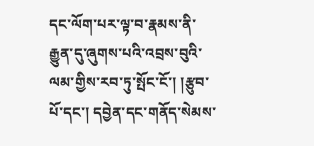དང་ལོག་པར་ལྟ་བ་རྣམས་ནི་རྒྱུན་དུ་ཞུགས་པའི་འབྲས་བུའི་ལམ་གྱིས་རབ་ཏུ་སྤོང་ངོ་། །རྩུབ་པོ་དང་། དབྱེན་དང་གནོད་སེམས་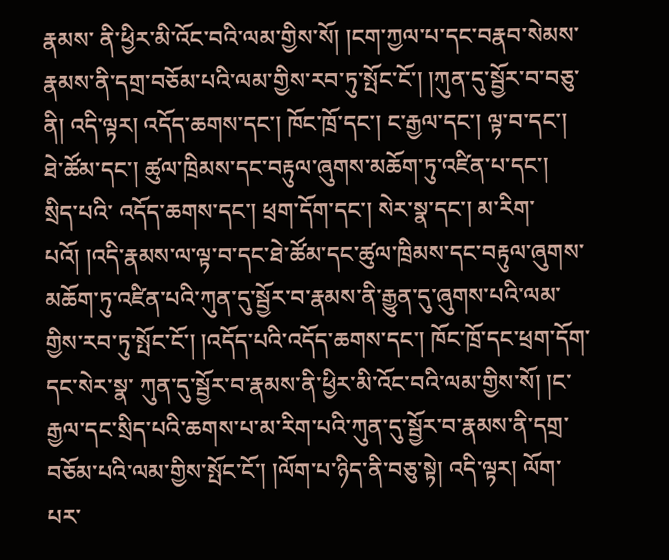རྣམས་ ནི་ཕྱིར་མི་འོང་བའི་ལམ་གྱིས་སོ། །ངག་ཀྱལ་པ་དང་བརྣབ་སེམས་རྣམས་ནི་དགྲ་བཅོམ་པའི་ལམ་གྱིས་རབ་ཏུ་སྤོང་ངོ་། །ཀུན་དུ་སྦྱོར་བ་བཅུ་ནི། འདི་ལྟར། འདོད་ཆགས་དང་། ཁོང་ཁྲོ་དང་། ང་རྒྱལ་དང་། ལྟ་བ་དང་། ཐེ་ཚོམ་དང་། ཚུལ་ཁྲིམས་དང་བརྟུལ་ཞུགས་མཆོག་ཏུ་འཛིན་པ་དང་། སྲིད་པའི་ འདོད་ཆགས་དང་། ཕྲག་དོག་དང་། སེར་སྣ་དང་། མ་རིག་པའོ། །འདི་རྣམས་ལ་ལྟ་བ་དང་ཐེ་ཚོམ་དང་ཚུལ་ཁྲིམས་དང་བརྟུལ་ཞུགས་མཆོག་ཏུ་འཛིན་པའི་ཀུན་དུ་སྦྱོར་བ་རྣམས་ནི་རྒྱུན་དུ་ཞུགས་པའི་ལམ་གྱིས་རབ་ཏུ་སྤོང་ངོ་། །འདོད་པའི་འདོད་ཆགས་དང་། ཁོང་ཁྲོ་དང་ཕྲག་དོག་དང་སེར་སྣ་ ཀུན་དུ་སྦྱོར་བ་རྣམས་ནི་ཕྱིར་མི་འོང་བའི་ལམ་གྱིས་སོ། །ང་རྒྱལ་དང་སྲིད་པའི་ཆགས་པ་མ་རིག་པའི་ཀུན་དུ་སྦྱོར་བ་རྣམས་ནི་དགྲ་བཅོམ་པའི་ལམ་གྱིས་སྤོང་ངོ་། །ལོག་པ་ཉིད་ནི་བཅུ་སྟེ། འདི་ལྟར། ལོག་པར་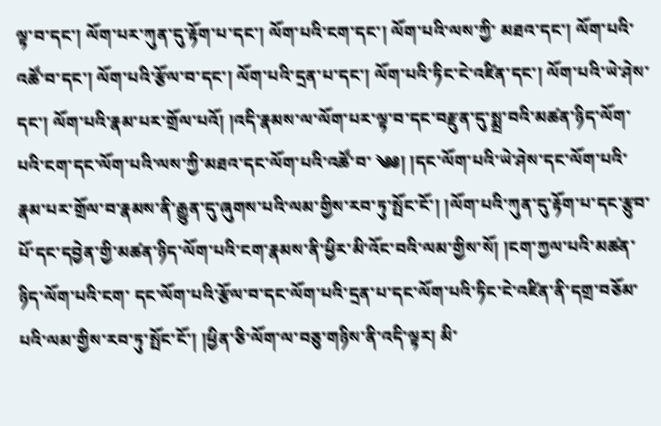ལྟ་བ་དང་། ལོག་པར་ཀུན་དུ་རྟོག་པ་དང་། ལོག་པའི་ངག་དང་། ལོག་པའི་ལས་ཀྱི་ མཐའ་དང་། ལོག་པའི་འཚོ་བ་དང་། ལོག་པའི་རྩོལ་བ་དང་། ལོག་པའི་དྲན་པ་དང་། ལོག་པའི་ཏིང་ངེ་འཛིན་དང་། ལོག་པའི་ཡེ་ཤེས་དང་། ལོག་པའི་རྣམ་པར་གྲོལ་པའོ། །འདི་རྣམས་ལ་ལོག་པར་ལྟ་བ་དང་བརྫུན་དུ་སྨྲ་བའི་མཚན་ཉིད་ལོག་པའི་ངག་དང་ལོག་པའི་ལས་ཀྱི་མཐའ་དང་ལོག་པའི་འཚོ་བ་ ༄༅། །དང་ལོག་པའི་ཡེ་ཤེས་དང་ལོག་པའི་རྣམ་པར་གྲོལ་བ་རྣམས་ནི་རྒྱུན་དུ་ཞུགས་པའི་ལམ་གྱིས་རབ་ཏུ་སྤོང་ངོ་། །ལོག་པའི་ཀུན་དུ་རྟོག་པ་དང་རྩུབ་པོ་དང་དབྱེན་གྱི་མཚན་ཉིད་ལོག་པའི་ངག་རྣམས་ནི་ཕྱིར་མི་འོང་བའི་ལམ་གྱིས་སོ། །ངག་ཀྱལ་པའི་མཚན་ཉིད་ལོག་པའི་ངག་ དང་ལོག་པའི་རྩོལ་བ་དང་ལོག་པའི་དྲན་པ་དང་ལོག་པའི་ཏིང་ངེ་འཛིན་ནི་དགྲ་བཅོམ་པའི་ལམ་གྱིས་རབ་ཏུ་སྤོང་ངོ་། །ཕྱིན་ཅི་ལོག་ལ་བཅུ་གཉིས་ནི་འདི་ལྟར། མི་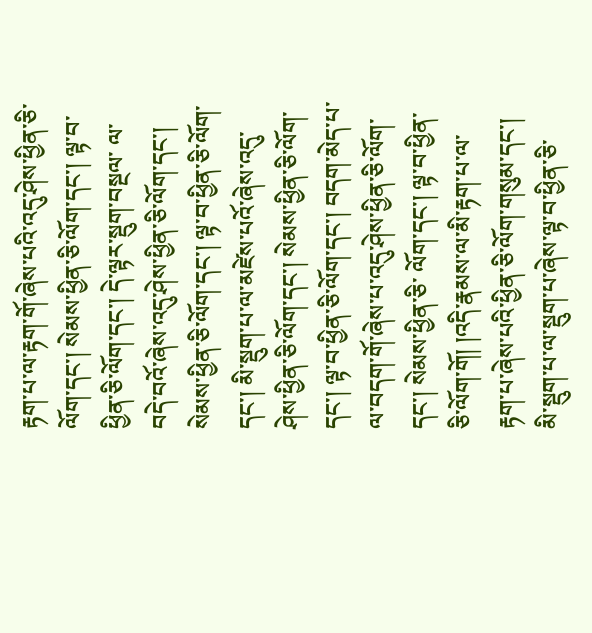རྟག་པ་ལ་རྟག་གོ་ཞེས་པའི་འདུ་ཤེས་ཕྱིན་ཅི་ལོག་དང་། སེམས་ཕྱིན་ཅི་ལོག་དང་། ལྟ་བ་ཕྱིན་ཅི་ལོག་དང་། དེ་ལྟར་སྡུག་བསྔལ་ ལ་བདེ་བའོ་ཞེས་འདུ་ཤེས་ཕྱིན་ཅི་ལོག་དང་། སེམས་ཕྱིན་ཅི་ལོག་དང་། ལྟ་བ་ཕྱིན་ཅི་ལོག་དང་། མི་སྡུག་པ་ལ་མཛེས་པའོ་ཞེས་འདུ་ཤེས་ཕྱིན་ཅི་ལོག་དང་། སེམས་ཕྱིན་ཅི་ལོག་དང་། ལྟ་བ་ཕྱིན་ཅི་ལོག་དང་། བདག་མེད་པ་ལ་བདག་གོ་ཞེས་པ་འདུ་ཤེས་ཕྱིན་ཅི་ལོག་དང་། སེམས་ཕྱིན་ཅི་ ལོག་དང་། ལྟ་བ་ཕྱིན་ཅི་ལོག་གོ། །འདི་རྣམས་ལ་མི་རྟག་པ་ལ་རྟག་པ་ཞེས་པའི་ཕྱིན་ཅི་ལོག་གསུམ་དང་། མི་སྡུག་པ་ལ་སྡུག་པ་ཞེས་ལྟ་བ་ཕྱིན་ཅི་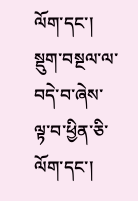ལོག་དང་། སྡུག་བསྔལ་ལ་བདེ་བ་ཞེས་ལྟ་བ་ཕྱིན་ཅི་ལོག་དང་།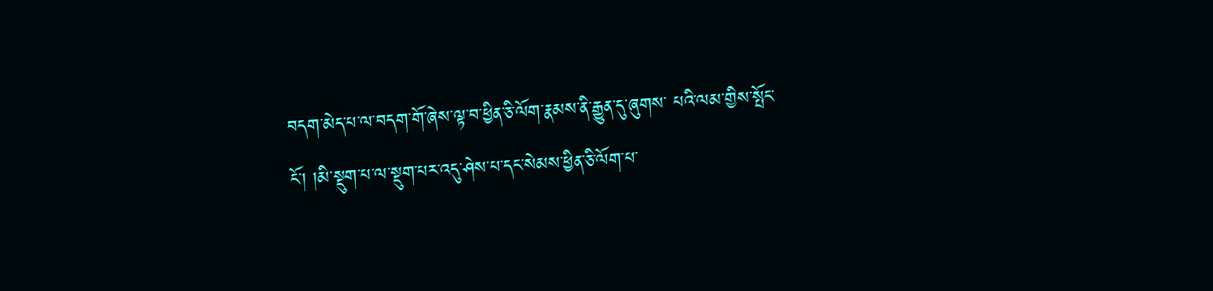བདག་མེད་པ་ལ་བདག་གོ་ཞེས་ལྟ་བ་ཕྱིན་ཅི་ལོག་རྣམས་ནི་རྒྱུན་དུ་ཞུགས་ པའི་ལམ་གྱིས་སྤོང་ངོ་། །མི་སྡུག་པ་ལ་སྡུག་པར་འདུ་ཤེས་པ་དང་སེམས་ཕྱིན་ཅི་ལོག་པ་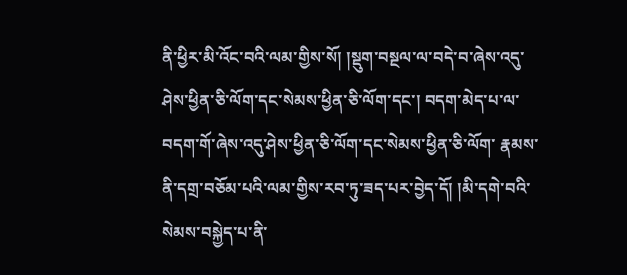ནི་ཕྱིར་མི་འོང་བའི་ལམ་གྱིས་སོ། །སྡུག་བསྔལ་ལ་བདེ་བ་ཞེས་འདུ་ཤེས་ཕྱིན་ཅི་ལོག་དང་སེམས་ཕྱིན་ཅི་ལོག་དང་། བདག་མེད་པ་ལ་བདག་གོ་ཞེས་འདུ་ཤེས་ཕྱིན་ཅི་ལོག་དང་སེམས་ཕྱིན་ཅི་ལོག་ རྣམས་ནི་དགྲ་བཅོམ་པའི་ལམ་གྱིས་རབ་ཏུ་ཟད་པར་བྱེད་དོ། །མི་དགེ་བའི་སེམས་བསྐྱེད་པ་ནི་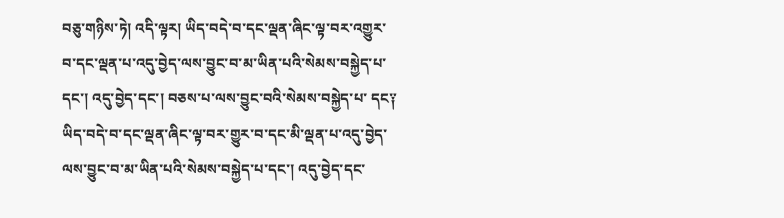བཅུ་གཉིས་ཏེ། འདི་ལྟར། ཡིད་བདེ་བ་དང་ལྡན་ཞིང་ལྟ་བར་འགྱུར་བ་དང་ལྡན་པ་འདུ་བྱེད་ལས་བྱུང་བ་མ་ཡིན་པའི་སེམས་བསྐྱེད་པ་དང་། འདུ་བྱེད་དང་། བཅས་པ་ལས་བྱུང་བའི་སེམས་བསྐྱེད་པ་ དང༑ ཡིད་བདེ་བ་དང་ལྡན་ཞིང་ལྟ་བར་གྱུར་བ་དང་མི་ལྡན་པ་འདུ་བྱེད་ལས་བྱུང་བ་མ་ཡིན་པའི་སེམས་བསྐྱེད་པ་དང་། འདུ་བྱེད་དང་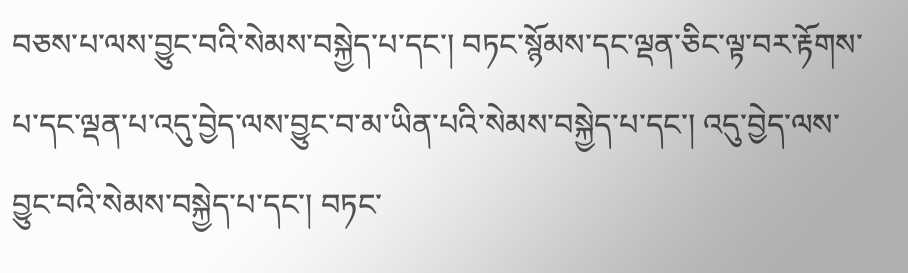བཅས་པ་ལས་བྱུང་བའི་སེམས་བསྐྱེད་པ་དང་། བཏང་སྙོམས་དང་ལྡན་ཅིང་ལྟ་བར་རྟོགས་པ་དང་ལྡན་པ་འདུ་བྱེད་ལས་བྱུང་བ་མ་ཡིན་པའི་སེམས་བསྐྱེད་པ་དང་། འདུ་བྱེད་ལས་བྱུང་བའི་སེམས་བསྐྱེད་པ་དང་། བཏང་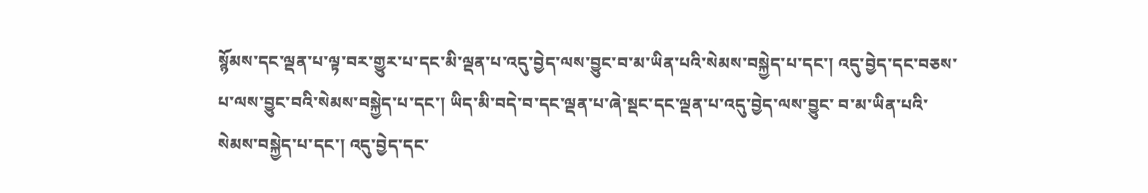སྙོམས་དང་ལྡན་པ་ལྟ་བར་གྱུར་པ་དང་མི་ལྡན་པ་འདུ་བྱེད་ལས་བྱུང་བ་མ་ཡིན་པའི་སེམས་བསྐྱེད་པ་དང་། འདུ་བྱེད་དང་བཅས་པ་ལས་བྱུང་བའི་སེམས་བསྐྱེད་པ་དང་། ཡིད་མི་བདེ་བ་དང་ལྡན་པ་ཞེ་སྡང་དང་ལྡན་པ་འདུ་བྱེད་ལས་བྱུང་ བ་མ་ཡིན་པའི་སེམས་བསྐྱེད་པ་དང་། འདུ་བྱེད་དང་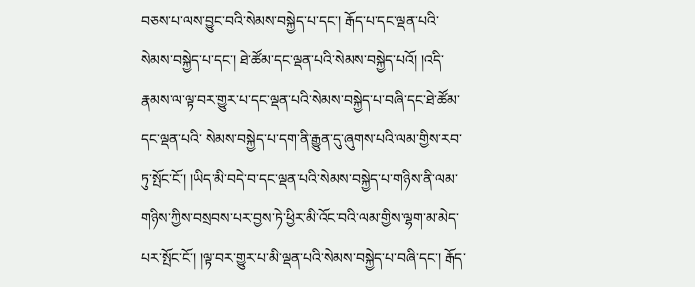བཅས་པ་ལས་བྱུང་བའི་སེམས་བསྐྱེད་པ་དང་། རྒོད་པ་དང་ལྡན་པའི་སེམས་བསྐྱེད་པ་དང་། ཐེ་ཚོམ་དང་ལྡན་པའི་སེམས་བསྐྱེད་པའོ། །འདི་རྣམས་ལ་ལྟ་བར་གྱུར་པ་དང་ལྡན་པའི་སེམས་བསྐྱེད་པ་བཞི་དང་ཐེ་ཚོམ་དང་ལྡན་པའི་ སེམས་བསྐྱེད་པ་དག་ནི་རྒྱུན་དུ་ཞུགས་པའི་ལམ་གྱིས་རབ་ཏུ་སྤོང་ངོ་། །ཡིད་མི་བདེ་བ་དང་ལྡན་པའི་སེམས་བསྐྱེད་པ་གཉིས་ནི་ལམ་གཉིས་ཀྱིས་བསྲབས་པར་བྱས་ཏེ་ཕྱིར་མི་འོང་བའི་ལམ་གྱིས་ལྷག་མ་མེད་པར་སྤོང་ངོ་། །ལྟ་བར་གྱུར་པ་མི་ལྡན་པའི་སེམས་བསྐྱེད་པ་བཞི་དང་། རྒོད་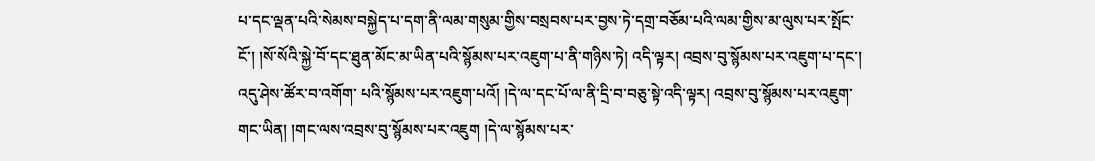པ་དང་ལྡན་པའི་སེམས་བསྐྱེད་པ་དག་ནི་ལམ་གསུམ་གྱིས་བསྲབས་པར་བྱས་ཏེ་དགྲ་བཅོམ་པའི་ལམ་གྱིས་མ་ལུས་པར་སྤོང་ངོ་། །སོ་སོའི་སྐྱེ་བོ་དང་ཐུན་མོང་མ་ཡིན་པའི་སྙོམས་པར་འཇུག་པ་ནི་གཉིས་ཏེ། འདི་ལྟར། འབྲས་བུ་སྙོམས་པར་འཇུག་པ་དང་། འདུ་ཤེས་ཚོར་བ་འགོག་ པའི་སྙོམས་པར་འཇུག་པའོ། །དེ་ལ་དང་པོ་ལ་ནི་དྲི་བ་བཅུ་སྟེ་འདི་ལྟར། འབྲས་བུ་སྙོམས་པར་འཇུག་གང་ཡིན། །གང་ལས་འབྲས་བུ་སྙོམས་པར་འཇུག །དེ་ལ་སྙོམས་པར་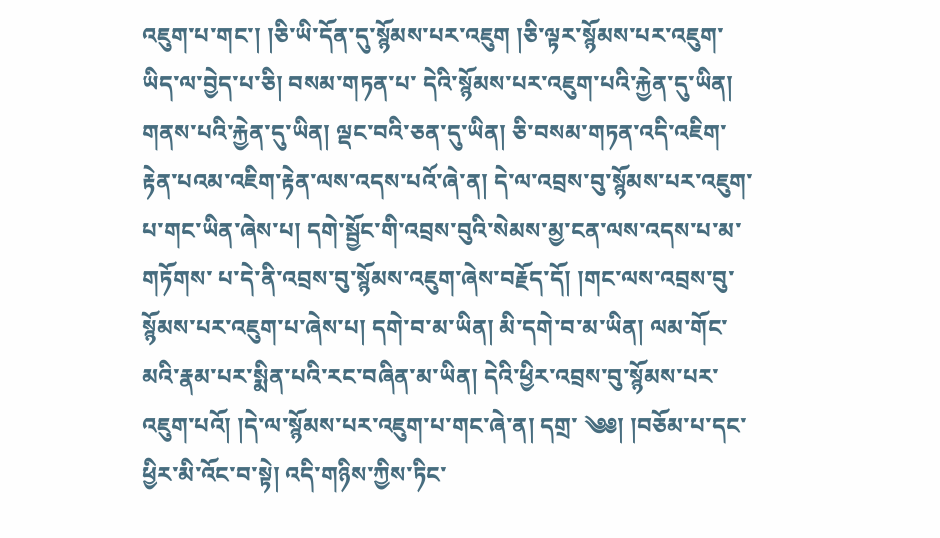འཇུག་པ་གང་། །ཅི་ཡི་དོན་དུ་སྙོམས་པར་འཇུག །ཅི་ལྟར་སྙོམས་པར་འཇུག་ཡིད་ལ་བྱེད་པ་ཅི། བསམ་གཏན་པ་ དེའི་སྙོམས་པར་འཇུག་པའི་རྐྱེན་དུ་ཡིན། གནས་པའི་རྐྱེན་དུ་ཡིན། ལྡང་བའི་ཅན་དུ་ཡིན། ཅི་བསམ་གཏན་འདི་འཇིག་རྟེན་པའམ་འཇིག་རྟེན་ལས་འདས་པའོ་ཞེ་ན། དེ་ལ་འབྲས་བུ་སྙོམས་པར་འཇུག་པ་གང་ཡིན་ཞེས་པ། དགེ་སྦྱོང་གི་འབྲས་བུའི་སེམས་མྱ་ངན་ལས་འདས་པ་མ་གཏོགས་ པ་དེ་ནི་འབྲས་བུ་སྙོམས་འཇུག་ཞེས་བརྗོད་དོ། །གང་ལས་འབྲས་བུ་སྙོམས་པར་འཇུག་པ་ཞེས་པ། དགེ་བ་མ་ཡིན། མི་དགེ་བ་མ་ཡིན། ལམ་གོང་མའི་རྣམ་པར་སྨིན་པའི་རང་བཞིན་མ་ཡིན། དེའི་ཕྱིར་འབྲས་བུ་སྙོམས་པར་འཇུག་པའོ། །དེ་ལ་སྙོམས་པར་འཇུག་པ་གང་ཞེ་ན། དགྲ་ ༄༅། །བཅོམ་པ་དང་ཕྱིར་མི་འོང་བ་སྟེ། འདི་གཉིས་ཀྱིས་ཏིང་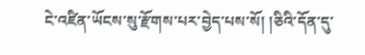ངེ་འཛིན་ཡོངས་སུ་རྫོགས་པར་བྱེད་པས་སོ། །ཅིའི་དོན་དུ་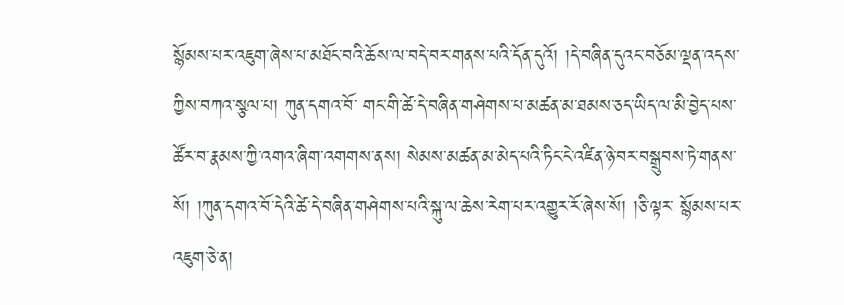སྙོམས་པར་འཇུག་ཞེས་པ་མཐོང་བའི་ཆོས་ལ་བདེ་བར་གནས་པའི་དོན་དུའོ། །དེ་བཞིན་དུའང་བཅོམ་ལྡན་འདས་ཀྱིས་བཀའ་སྩལ་པ། ཀུན་དགའ་བོ་ གང་གི་ཚེ་དེ་བཞིན་གཤེགས་པ་མཚན་མ་ཐམས་ཅད་ཡིད་ལ་མི་བྱེད་པས་ཚོར་བ་རྣམས་ཀྱི་འགའ་ཞིག་འགགས་ནས། སེམས་མཚན་མ་མེད་པའི་ཏིང་ངེ་འཛིན་ཉེ་བར་བསྒྲུབས་ཏེ་གནས་སོ། །ཀུན་དགའ་བོ་དེའི་ཚེ་དེ་བཞིན་གཤེགས་པའི་སྐུ་ལ་ཆེས་རེག་པར་འགྱུར་རོ་ཞེས་སོ། །ཅི་ལྟར་ སྙོམས་པར་འཇུག་ཅེ་ན།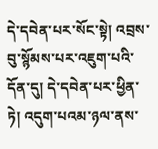དེ་དབེན་པར་སོང་སྟེ། འབྲས་བུ་སྙོམས་པར་འཇུག་པའི་དོན་དུ། དེ་དབེན་པར་ཕྱིན་ཏེ། འདུག་པའམ་ཉལ་ནས་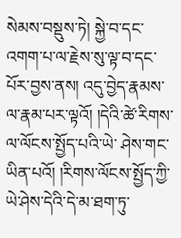སེམས་བསྡུས་ཏེ། སྐྱེ་བ་དང་འགག་པ་ལ་རྗེས་སུ་ལྟ་བ་དང་པོར་བྱས་ནས། འདུ་བྱེད་རྣམས་ལ་རྣམ་པར་ལྟའོ། །དེའི་ཚེ་རིགས་ལ་ལོངས་སྤྱོད་པའི་ཡེ་ ཤེས་གང་ཡིན་པའོ། །རིགས་ལོངས་སྤྱོད་ཀྱི་ཡེ་ཤེས་དེའི་དེ་མ་ཐག་ཏུ་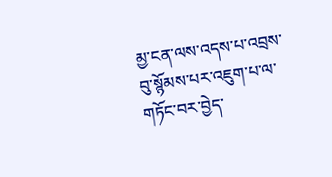མྱ་ངན་ལས་འདས་པ་འབྲས་བུ་སྙོམས་པར་འཇུག་པ་ལ་གཏོང་བར་བྱེད་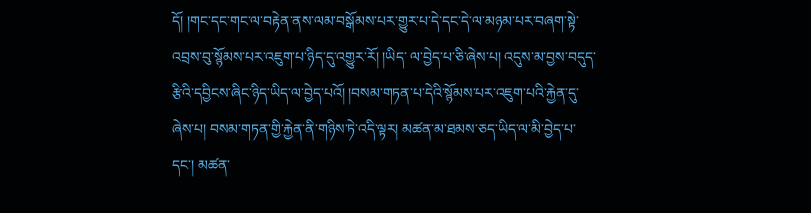དོ། །གང་དང་གང་ལ་བརྟེན་ནས་ལམ་བསྒོམས་པར་གྱུར་པ་དེ་དང་དེ་ལ་མཉམ་པར་བཞག་སྟེ་འབྲས་བུ་སྙོམས་པར་འཇུག་པ་ཉིད་དུ་འགྱུར་རོ། །ཡིད་ ལ་བྱེད་པ་ཅི་ཞེས་པ། འདུས་མ་བྱས་བདུད་རྩིའི་དབྱིངས་ཞིང་ཉིད་ཡིད་ལ་བྱེད་པའོ། །བསམ་གཏན་པ་དེའི་སྙོམས་པར་འཇུག་པའི་རྐྱེན་དུ་ཞེས་པ། བསམ་གཏན་གྱི་རྐྱེན་ནི་གཉིས་ཏེ་འདི་ལྟར། མཚན་མ་ཐམས་ཅད་ཡིད་ལ་མི་བྱེད་པ་དང་། མཚན་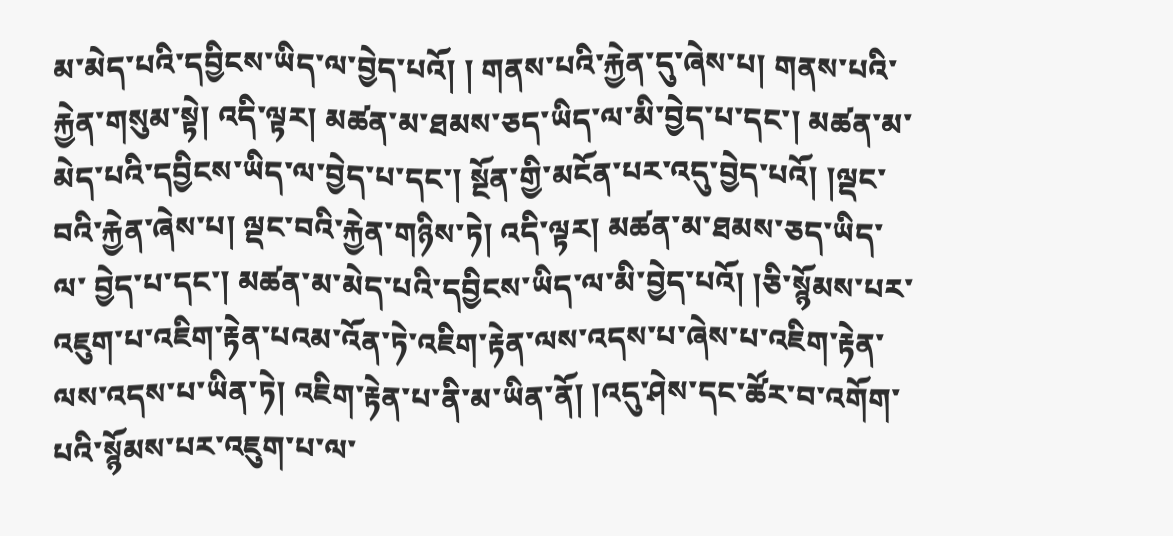མ་མེད་པའི་དབྱིངས་ཡིད་ལ་བྱེད་པའོ། ། གནས་པའི་རྐྱེན་དུ་ཞེས་པ། གནས་པའི་རྐྱེན་གསུམ་སྟེ། འདི་ལྟར། མཚན་མ་ཐམས་ཅད་ཡིད་ལ་མི་བྱེད་པ་དང་། མཚན་མ་མེད་པའི་དབྱིངས་ཡིད་ལ་བྱེད་པ་དང་། སྔོན་གྱི་མངོན་པར་འདུ་བྱེད་པའོ། །ལྡང་བའི་རྐྱེན་ཞེས་པ། ལྡང་བའི་རྐྱེན་གཉིས་ཏེ། འདི་ལྟར། མཚན་མ་ཐམས་ཅད་ཡིད་ལ་ བྱེད་པ་དང་། མཚན་མ་མེད་པའི་དབྱིངས་ཡིད་ལ་མི་བྱེད་པའོ། །ཅི་སྙོམས་པར་འཇུག་པ་འཇིག་རྟེན་པའམ་འོན་ཏེ་འཇིག་རྟེན་ལས་འདས་པ་ཞེས་པ་འཇིག་རྟེན་ལས་འདས་པ་ཡིན་ཏེ། འཇིག་རྟེན་པ་ནི་མ་ཡིན་ནོ། །འདུ་ཤེས་དང་ཚོར་བ་འགོག་པའི་སྙོམས་པར་འཇུག་པ་ལ་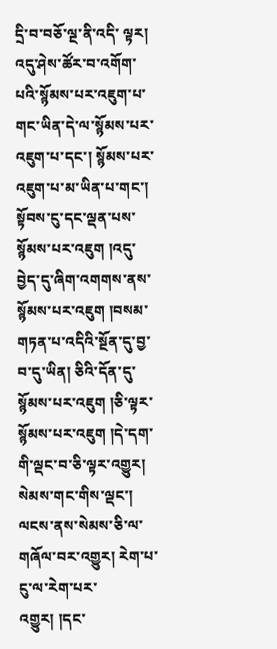དྲི་བ་བཅོ་ལྔ་ནི་འདི་ ལྟར། འདུ་ཤེས་ཚོར་བ་འགོག་པའི་སྙོམས་པར་འཇུག་པ་གང་ཡིན་དེ་ལ་སྙོམས་པར་འཇུག་པ་དང་། སྙོམས་པར་འཇུག་པ་མ་ཡིན་པ་གང་། སྟོབས་ངུ་དང་ལྡན་པས་སྙོམས་པར་འཇུག །འདུ་བྱེད་དུ་ཞིག་འགགས་ནས་སྙོམས་པར་འཇུག །བསམ་གཏན་པ་འདིའི་སྔོན་དུ་བྱ་བ་དུ་ཡིན། ཅིའི་དོན་དུ་ སྙོམས་པར་འཇུག །ཅི་ལྟར་སྙོམས་པར་འཇུག །དེ་དག་གི་ལྡང་བ་ཅི་ལྟར་འགྱུར། སེམས་གང་གིས་ལྡང་། ལངས་ནས་སེམས་ཅི་ལ་གཞོལ་བར་འགྱུར། རེག་པ་ངུ་ལ་རེག་པར་འགྱུར། །དང་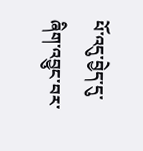པོ་འདུ་བྱེད་དུ་ཞིག་འབྱུང་བར་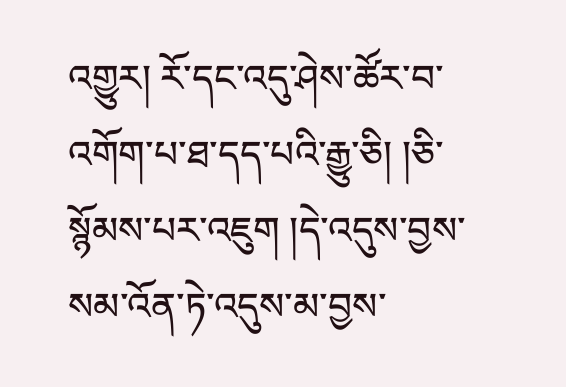འགྱུར། རོ་དང་འདུ་ཤེས་ཚོར་བ་འགོག་པ་ཐ་དད་པའི་རྒྱུ་ཅི། །ཅི་ སྙོམས་པར་འཇུག །དེ་འདུས་བྱས་སམ་འོན་ཏེ་འདུས་མ་བྱས་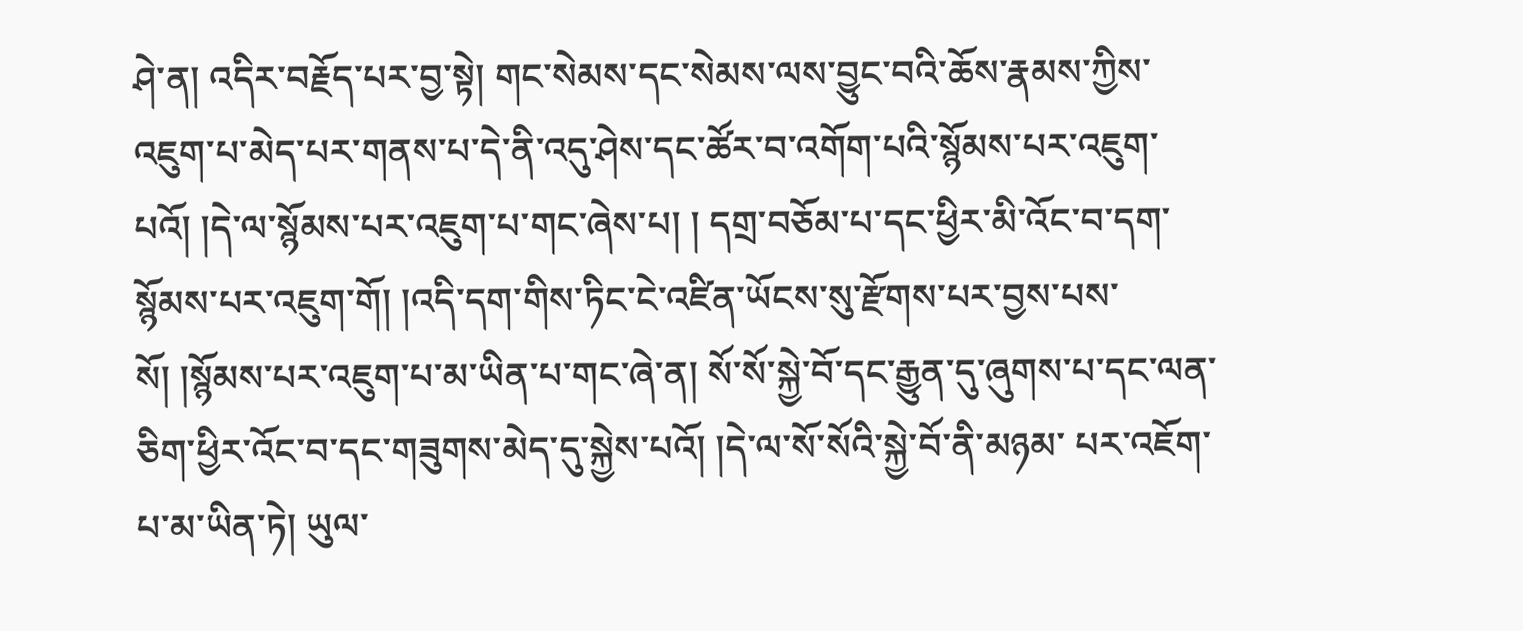ཤེ་ན། འདིར་བརྗོད་པར་བྱ་སྟེ། གང་སེམས་དང་སེམས་ལས་བྱུང་བའི་ཆོས་རྣམས་ཀྱིས་འཇུག་པ་མེད་པར་གནས་པ་དེ་ནི་འདུ་ཤེས་དང་ཚོར་བ་འགོག་པའི་སྙོམས་པར་འཇུག་པའོ། །དེ་ལ་སྙོམས་པར་འཇུག་པ་གང་ཞེས་པ། ། དགྲ་བཅོམ་པ་དང་ཕྱིར་མི་འོང་བ་དག་སྙོམས་པར་འཇུག་གོ། །འདི་དག་གིས་ཏིང་ངེ་འཛིན་ཡོངས་སུ་རྫོགས་པར་བྱས་པས་སོ། །སྙོམས་པར་འཇུག་པ་མ་ཡིན་པ་གང་ཞེ་ན། སོ་སོ་སྐྱེ་བོ་དང་རྒྱུན་དུ་ཞུགས་པ་དང་ལན་ཅིག་ཕྱིར་འོང་བ་དང་གཟུགས་མེད་དུ་སྐྱེས་པའོ། །དེ་ལ་སོ་སོའི་སྐྱེ་བོ་ནི་མཉམ་ པར་འཇོག་པ་མ་ཡིན་ཏེ། ཡུལ་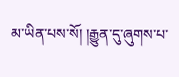མ་ཡིན་པས་སོ། །རྒྱུན་དུ་ཞུགས་པ་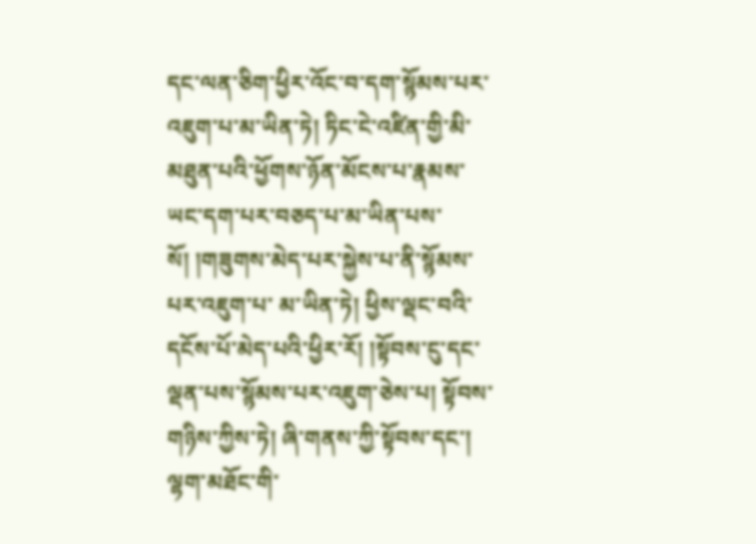དང་ལན་ཅིག་ཕྱིར་འོང་བ་དག་སྙོམས་པར་འཇུག་པ་མ་ཡིན་ཏེ། ཏིང་ངེ་འཛིན་གྱི་མི་མཐུན་པའི་ཕྱོགས་ཉོན་མོངས་པ་རྣམས་ཡང་དག་པར་བཅད་པ་མ་ཡིན་པས་སོ། །གཟུགས་མེད་པར་སྐྱེས་པ་ནི་སྙོམས་པར་འཇུག་པ་ མ་ཡིན་ཏེ། ཕྱིས་ལྡང་བའི་དངོས་པོ་མེད་པའི་ཕྱིར་རོ། །སྟོབས་ངུ་དང་ལྡན་པས་སྙོམས་པར་འཇུག་ཅེས་པ། སྟོབས་གཉིས་ཀྱིས་ཏེ། ཞི་གནས་ཀྱི་སྟོབས་དང་། ལྷག་མཐོང་གི་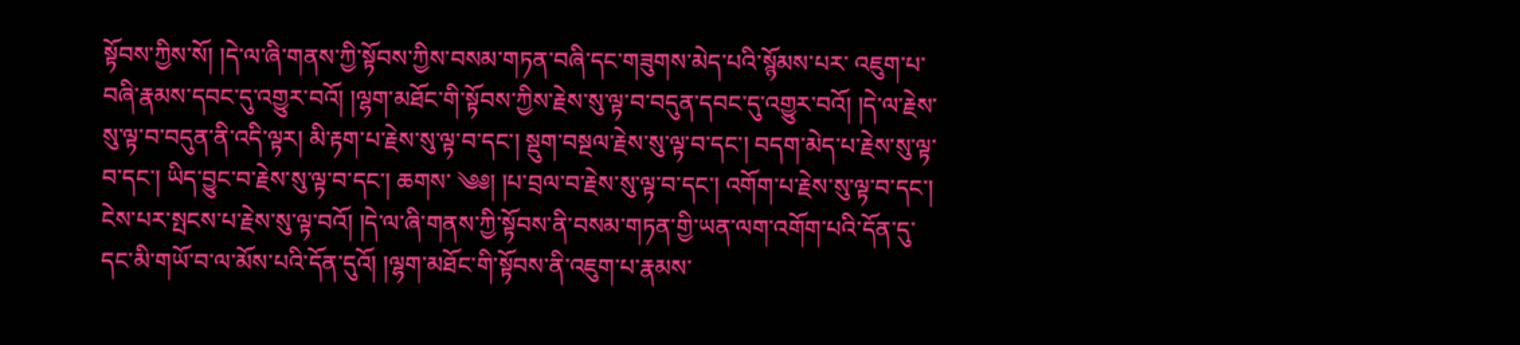སྟོབས་ཀྱིས་སོ། །དེ་ལ་ཞི་གནས་ཀྱི་སྟོབས་ཀྱིས་བསམ་གཏན་བཞི་དང་གཟུགས་མེད་པའི་སྙོམས་པར་ འཇུག་པ་བཞི་རྣམས་དབང་དུ་འགྱུར་བའོ། །ལྷག་མཐོང་གི་སྟོབས་ཀྱིས་རྗེས་སུ་ལྟ་བ་བདུན་དབང་དུ་འགྱུར་བའོ། །དེ་ལ་རྗེས་སུ་ལྟ་བ་བདུན་ནི་འདི་ལྟར། མི་རྟག་པ་རྗེས་སུ་ལྟ་བ་དང་། སྡུག་བསྔལ་རྗེས་སུ་ལྟ་བ་དང་། བདག་མེད་པ་རྗེས་སུ་ལྟ་བ་དང་། ཡིད་བྱུང་བ་རྗེས་སུ་ལྟ་བ་དང་། ཆགས་ ༄༅། །པ་བྲལ་བ་རྗེས་སུ་ལྟ་བ་དང་། འགོག་པ་རྗེས་སུ་ལྟ་བ་དང་། ངེས་པར་སྤངས་པ་རྗེས་སུ་ལྟ་བའོ། །དེ་ལ་ཞི་གནས་ཀྱི་སྟོབས་ནི་བསམ་གཏན་གྱི་ཡན་ལག་འགོག་པའི་དོན་དུ་དང་མི་གཡོ་བ་ལ་མོས་པའི་དོན་དུའོ། །ལྷག་མཐོང་གི་སྟོབས་ནི་འཇུག་པ་རྣམས་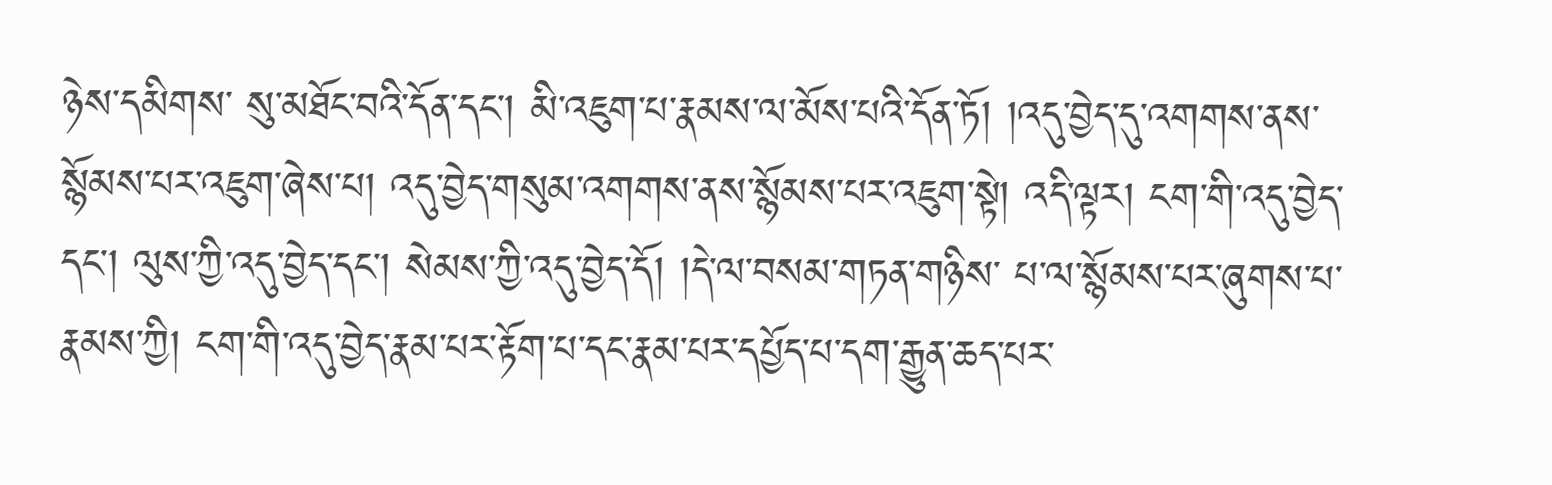ཉེས་དམིགས་ སུ་མཐོང་བའི་དོན་དང་། མི་འཇུག་པ་རྣམས་ལ་མོས་པའི་དོན་ཏོ། །འདུ་བྱེད་དུ་འགགས་ནས་སྙོམས་པར་འཇུག་ཞེས་པ། འདུ་བྱེད་གསུམ་འགགས་ནས་སྙོམས་པར་འཇུག་སྟེ། འདི་ལྟར། ངག་གི་འདུ་བྱེད་དང་། ལུས་ཀྱི་འདུ་བྱེད་དང་། སེམས་ཀྱི་འདུ་བྱེད་དོ། །དེ་ལ་བསམ་གཏན་གཉིས་ པ་ལ་སྙོམས་པར་ཞུགས་པ་རྣམས་ཀྱི། ངག་གི་འདུ་བྱེད་རྣམ་པར་རྟོག་པ་དང་རྣམ་པར་དཔྱོད་པ་དག་རྒྱུན་ཆད་པར་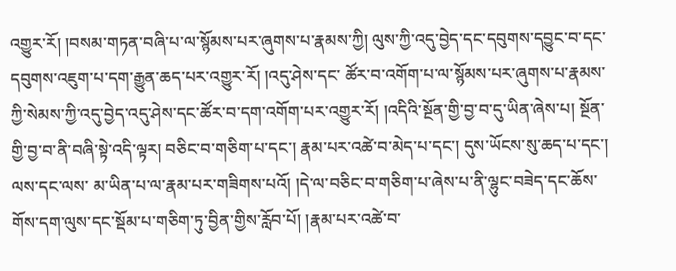འགྱུར་རོ། །བསམ་གཏན་བཞི་པ་ལ་སྙོམས་པར་ཞུགས་པ་རྣམས་ཀྱི། ལུས་ཀྱི་འདུ་བྱེད་དང་དབུགས་དབྱུང་བ་དང་དབུགས་འཇུག་པ་དག་རྒྱུན་ཆད་པར་འགྱུར་རོ། །འདུ་ཤེས་དང་ ཚོར་བ་འགོག་པ་ལ་སྙོམས་པར་ཞུགས་པ་རྣམས་ཀྱི་སེམས་ཀྱི་འདུ་བྱེད་འདུ་ཤེས་དང་ཚོར་བ་དག་འགོག་པར་འགྱུར་རོ། །འདིའི་སྔོན་གྱི་བྱ་བ་དུ་ཡིན་ཞེས་པ། སྔོན་གྱི་བྱ་བ་ནི་བཞི་སྟེ་འདི་ལྟར། བཅིང་བ་གཅིག་པ་དང་། རྣམ་པར་འཚེ་བ་མེད་པ་དང་། དུས་ཡོངས་སུ་ཆད་པ་དང་། ལས་དང་ལས་ མ་ཡིན་པ་ལ་རྣམ་པར་གཟིགས་པའོ། །དེ་ལ་བཅིང་བ་གཅིག་པ་ཞེས་པ་ནི་ལྷུང་བཟེད་དང་ཆོས་གོས་དག་ལུས་དང་སྡོམ་པ་གཅིག་ཏུ་བྱིན་གྱིས་རློབ་པོ། །རྣམ་པར་འཚེ་བ་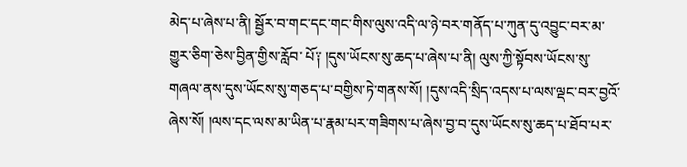མེད་པ་ཞེས་པ་ནི། སྦྱོར་བ་གང་དང་གང་གིས་ལུས་འདི་ལ་ཉེ་བར་གནོད་པ་ཀུན་དུ་འབྱུང་བར་མ་གྱུར་ཅིག་ཅེས་བྱིན་གྱིས་རློབ་ པོ༑ །དུས་ཡོངས་སུ་ཆད་པ་ཞེས་པ་ནི། ལུས་ཀྱི་སྟོབས་ཡོངས་སུ་གཞལ་ནས་དུས་ཡོངས་སུ་གཅད་པ་བགྱིས་ཏེ་གནས་སོ། །དུས་འདི་སྲིད་འདས་པ་ལས་ལྡང་བར་བྱའོ་ཞེས་སོ། །ལས་དང་ལས་མ་ཡིན་པ་རྣམ་པར་གཟིགས་པ་ཞེས་བྱ་བ་དུས་ཡོངས་སུ་ཆད་པ་ཐོབ་པར་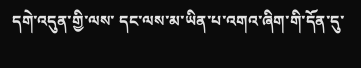དགེ་འདུན་གྱི་ལས་ དང་ལས་མ་ཡིན་པ་འགའ་ཞིག་གི་དོན་དུ་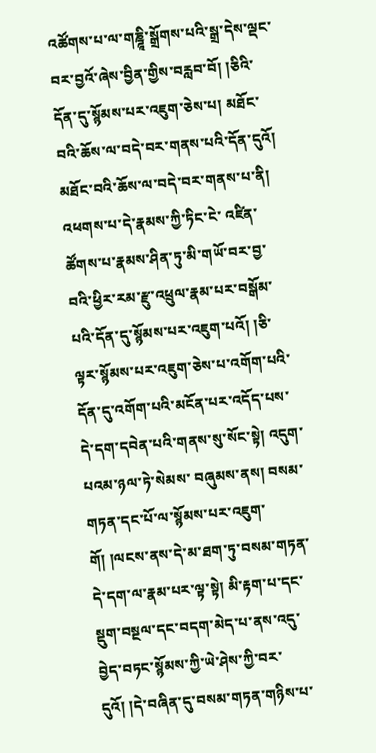འཚོགས་པ་ལ་གཎྜཱི་སྒྲོགས་པའི་སྒྲ་དེས་ལྡང་བར་བྱའོ་ཞེས་བྱིན་གྱིས་བརླབ་བོ། །ཅིའི་དོན་དུ་སྙོམས་པར་འཇུག་ཅེས་པ། མཐོང་བའི་ཆོས་ལ་བདེ་བར་གནས་པའི་དོན་དུའོ། མཐོང་བའི་ཆོས་ལ་བདེ་བར་གནས་པ་ནི། འཕགས་པ་དེ་རྣམས་ཀྱི་ཏིང་ངེ་ འཛིན་ཚོགས་པ་རྣམས་ཤིན་ཏུ་མི་གཡོ་བར་བྱ་བའི་ཕྱིར་རམ་རྫུ་འཕྲུལ་རྣམ་པར་བསྒོམ་པའི་དོན་དུ་སྙོམས་པར་འཇུག་པའོ། །ཅི་ལྟར་སྙོམས་པར་འཇུག་ཅེས་པ་འགོག་པའི་དོན་དུ་འགོག་པའི་མངོན་པར་འདོད་པས་དེ་དག་དབེན་པའི་གནས་སུ་སོང་སྟེ། འདུག་པའམ་ཉལ་ཏེ་སེམས་ བཞུམས་ནས། བསམ་གཏན་དང་པོ་ལ་སྙོམས་པར་འཇུག་གོ། །ལངས་ནས་དེ་མ་ཐག་ཏུ་བསམ་གཏན་དེ་དག་ལ་རྣམ་པར་ལྟ་སྟེ། མི་རྟག་པ་དང་སྡུག་བསྔལ་དང་བདག་མེད་པ་ནས་འདུ་བྱེད་བཏང་སྙོམས་ཀྱི་ཡེ་ཤེས་ཀྱི་བར་དུའོ། །དེ་བཞིན་དུ་བསམ་གཏན་གཉིས་པ་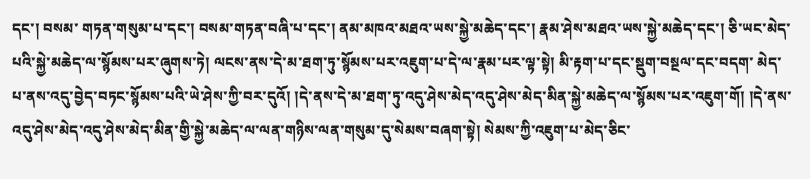དང་། བསམ་ གཏན་གསུམ་པ་དང་། བསམ་གཏན་བཞི་པ་དང་། ནམ་མཁའ་མཐའ་ཡས་སྐྱེ་མཆེད་དང་། རྣམ་ཤེས་མཐའ་ཡས་སྐྱེ་མཆེད་དང་། ཅི་ཡང་མེད་པའི་སྐྱེ་མཆེད་ལ་སྙོམས་པར་ཞུགས་ཏེ། ལངས་ནས་དེ་མ་ཐག་ཏུ་སྙོམས་པར་འཇུག་པ་དེ་ལ་རྣམ་པར་ལྟ་སྟེ། མི་རྟག་པ་དང་སྡུག་བསྔལ་དང་བདག་ མེད་པ་ནས་འདུ་བྱེད་བཏང་སྙོམས་པའི་ཡེ་ཤེས་ཀྱི་བར་དུའོ། །དེ་ནས་དེ་མ་ཐག་ཏུ་འདུ་ཤེས་མེད་འདུ་ཤེས་མེད་མིན་སྐྱེ་མཆེད་ལ་སྙོམས་པར་འཇུག་གོ། །དེ་ནས་འདུ་ཤེས་མེད་འདུ་ཤེས་མེད་མིན་གྱི་སྐྱེ་མཆེད་ལ་ལན་གཉིས་ལན་གསུམ་དུ་སེམས་བཞག་སྟེ། སེམས་ཀྱི་འཇུག་པ་མེད་ཅིང་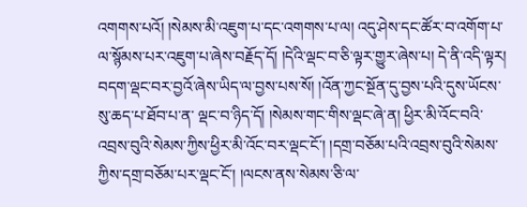འགགས་པའོ། །སེམས་མི་འཇུག་པ་དང་འགགས་པ་ལ། འདུ་ཤེས་དང་ཚོར་བ་འགོག་པ་ལ་སྙོམས་པར་འཇུག་པ་ཞེས་བརྗོད་དོ། །དེའི་ལྡང་བ་ཅི་ལྟར་གྱུར་ཞེས་པ། དེ་ནི་འདི་ལྟར། བདག་ལྡང་བར་བྱའོ་ཞེས་ཡིད་ལ་བྱས་པས་སོ། །འོན་ཀྱང་སྔོན་དུ་བྱས་པའི་དུས་ཡོངས་སུ་ཆད་པ་ཐོབ་པ་ན་ ལྡང་བ་ཉིད་དོ། །སེམས་གང་གིས་ལྡང་ཞེ་ན། ཕྱིར་མི་འོང་བའི་འབྲས་བུའི་སེམས་ཀྱིས་ཕྱིར་མི་འོང་བར་ལྡང་ངོ་། །དགྲ་བཅོམ་པའི་འབྲས་བུའི་སེམས་ཀྱིས་དགྲ་བཅོམ་པར་ལྡང་ངོ་། །ལངས་ནས་སེམས་ཅི་ལ་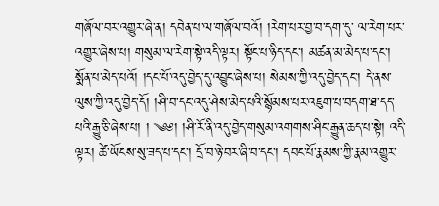གཞོལ་བར་འགྱུར་ཞེ་ན། དབེན་པ་ལ་གཞོལ་བའོ། །རེག་པར་བྱ་བ་དག་དུ་ ལ་རེག་པར་འགྱུར་ཞེས་པ། གསུམ་ལ་རེག་སྟེ་འདི་ལྟར། སྟོང་པ་ཉིད་དང་། མཚན་མ་མེད་པ་དང་། སྨོན་པ་མེད་པའོ། །དང་པོ་འདུ་བྱེད་དུ་འབྱུང་ཞེས་པ། སེམས་ཀྱི་འདུ་བྱེད་དང་། དེ་ནས་ལུས་ཀྱི་འདུ་བྱེད་དོ། །ཤི་བ་དང་འདུ་ཤེས་མེད་པའི་སྙོམས་པར་འཇུག་པ་བདག་ཐ་དད་པའི་རྒྱུ་ཅི་ཞེས་པ། ། ༄༅། །ཤི་རོ་ནི་འདུ་བྱེད་གསུམ་འགགས་ཤིང་རྒྱུན་ཆད་པ་སྟེ། འདི་ལྟར། ཚེ་ཡོངས་སུ་ཟད་པ་དང་། དྲོ་བ་ཉེ་བར་ཞི་བ་དང་། དབང་པོ་རྣམས་ཀྱི་རྣམ་འགྱུར་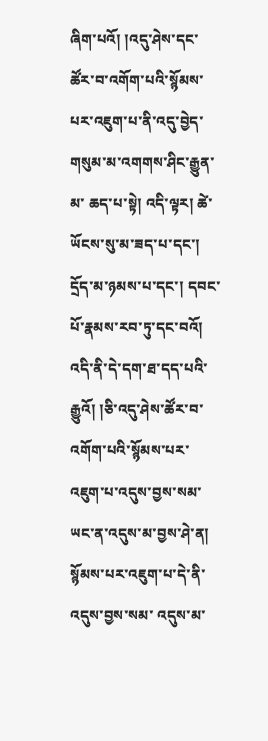ཞིག་པའོ། །འདུ་ཤེས་དང་ཚོར་བ་འགོག་པའི་སྙོམས་པར་འཇུག་པ་ནི་འདུ་བྱེད་གསུམ་མ་འགགས་ཤིང་རྒྱུན་མ་ ཆད་པ་སྟེ། འདི་ལྟར། ཚེ་ཡོངས་སུ་མ་ཟད་པ་དང་། དྲོད་མ་ཉམས་པ་དང་། དབང་པོ་རྣམས་རབ་ཏུ་དང་བའོ། འདི་ནི་དེ་དག་ཐ་དད་པའི་རྒྱུའོ། །ཅི་འདུ་ཤེས་ཚོར་བ་འགོག་པའི་སྙོམས་པར་འཇུག་པ་འདུས་བྱས་སམ་ཡང་ན་འདུས་མ་བྱས་ཤེ་ན། སྙོམས་པར་འཇུག་པ་དེ་ནི་འདུས་བྱས་སམ་ འདུས་མ་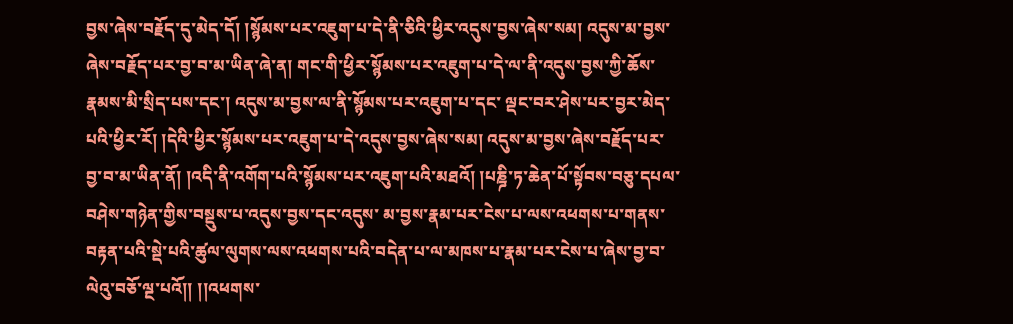བྱས་ཞེས་བརྗོད་དུ་མེད་དོ། །སྙོམས་པར་འཇུག་པ་དེ་ནི་ཅིའི་ཕྱིར་འདུས་བྱས་ཞེས་སམ། འདུས་མ་བྱས་ཞེས་བརྗོད་པར་བྱ་བ་མ་ཡིན་ཞེ་ན། གང་གི་ཕྱིར་སྙོམས་པར་འཇུག་པ་དེ་ལ་ནི་འདུས་བྱས་ཀྱི་ཆོས་རྣམས་མི་སྲིད་པས་དང་། འདུས་མ་བྱས་ལ་ནི་སྙོམས་པར་འཇུག་པ་དང་ ལྡང་བར་ཤེས་པར་བྱར་མེད་པའི་ཕྱིར་རོ། །དེའི་ཕྱིར་སྙོམས་པར་འཇུག་པ་དེ་འདུས་བྱས་ཞེས་སམ། འདུས་མ་བྱས་ཞེས་བརྗོད་པར་བྱ་བ་མ་ཡིན་ནོ། །འདི་ནི་འགོག་པའི་སྙོམས་པར་འཇུག་པའི་མཐའོ། །པཎྜི་ཏ་ཆེན་པོ་སྟོབས་བཅུ་དཔལ་བཤེས་གཉེན་གྱིས་བསྡུས་པ་འདུས་བྱས་དང་འདུས་ མ་བྱས་རྣམ་པར་ངེས་པ་ལས་འཕགས་པ་གནས་བརྟན་པའི་སྡེ་པའི་ཚུལ་ལུགས་ལས་འཕགས་པའི་བདེན་པ་ལ་མཁས་པ་རྣམ་པར་ངེས་པ་ཞེས་བྱ་བ་ལེའུ་བཅོ་ལྔ་པའོ།། །།འཕགས་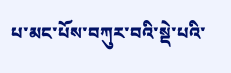པ་མང་པོས་བཀུར་བའི་སྡེ་པའི་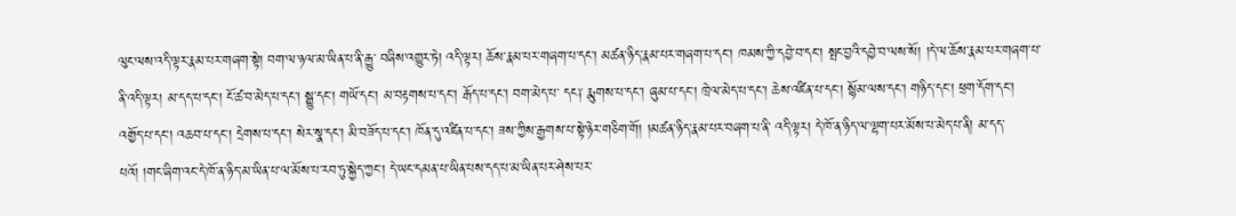ལུང་ལས་འདི་ལྟར་རྣམ་པར་གཞག་སྟེ། བག་ལ་ཉལ་མ་ཡིན་པ་ནི་རྒྱུ་ བཞིས་འགྱུར་ཏེ། འདི་ལྟར། ཆོས་རྣམ་པར་གཞག་པ་དང་། མཚན་ཉིད་རྣམ་པར་གཞག་པ་དང་། ཁམས་ཀྱི་དབྱེ་བ་དང་། སྤང་བྱའི་དབྱེ་བ་ལས་སོ། །དེ་ལ་ཆོས་རྣམ་པར་གཞག་པ་ནི་འདི་ལྟར། མ་དད་པ་དང་། ངོ་ཚ་བ་མེད་པ་དང་། སྒྱུ་དང་། གཡོ་དང་། མ་བརྟགས་པ་དང་། རྒོད་པ་དང་། བག་མེད་པ་ དང༑ རྨུགས་པ་དང་། ཞུམ་པ་དང་། ཁྲེལ་མེད་པ་དང་། ཆེས་འཛིན་པ་དང་། སྙོམ་ལས་དང་། གཉིད་དང་། ཕྲག་དོག་དང་། འགྱོད་པ་དང་། འཆབ་པ་དང་། དྲེགས་པ་དང་། སེར་སྣ་དང་། མི་བཟོད་པ་དང་། ཁོན་དུ་འཛིན་པ་དང་། ཟས་ཀྱིས་རྒྱགས་པ་སྟེ་ཉེར་གཅིག་གོ། །མཚན་ཉིད་རྣམ་པར་བཞག་པ་ནི་ འདི་ལྟར། དེ་ཁོ་ན་ཉིད་ལ་ལྷག་པར་མོས་པ་མེད་པ་ནི། མ་དད་པའོ། །གང་ཞིག་འང་དེ་ཁོ་ན་ཉིད་མ་ཡིན་པ་ལ་མོས་པ་རབ་ཏུ་སྐྱེད་ཀྱང་། དེ་ཡང་དམན་པ་ཡིན་པས་དད་པ་མ་ཡིན་པར་ཤེས་པར་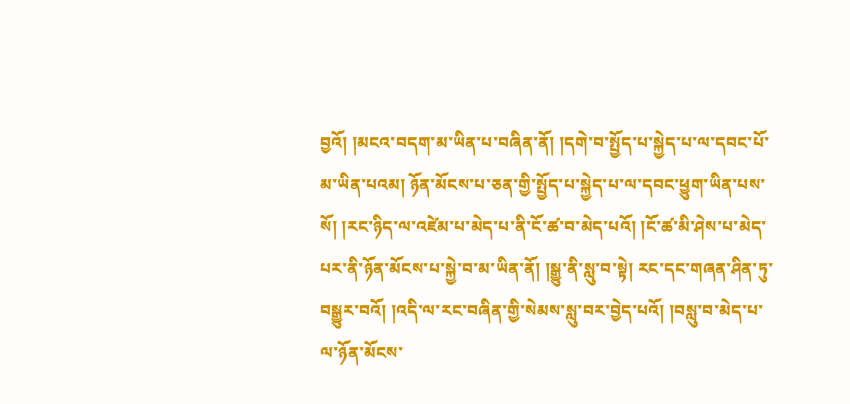བྱའོ། །མངའ་བདག་མ་ཡིན་པ་བཞིན་ནོ། །དགེ་བ་སྤྱོད་པ་སྐྱེད་པ་ལ་དབང་པོ་མ་ཡིན་པའམ། ཉོན་མོངས་པ་ཅན་གྱི་སྤྱོད་པ་སྐྱེད་པ་ལ་དབང་ཕྱུག་ཡིན་པས་སོ། །རང་ཉིད་ལ་འཛེམ་པ་མེད་པ་ནི་ངོ་ཚ་བ་མེད་པའོ། །ངོ་ཚ་མི་ཤེས་པ་མེད་པར་ནི་ཉོན་མོངས་པ་སྐྱེ་བ་མ་ཡིན་ནོ། །སྒྱུ་ནི་སླུ་བ་སྟེ། རང་དང་གཞན་ཤིན་ཏུ་བསྒྱུར་བའོ། །འདི་ལ་རང་བཞིན་གྱི་སེམས་སླུ་བར་བྱེད་པའོ། །བསླུ་བ་མེད་པ་ ལ་ཉོན་མོངས་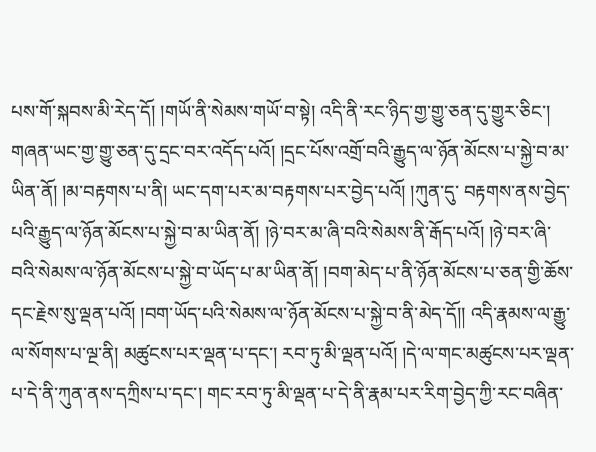པས་གོ་སྐབས་མི་རེད་དོ། །གཡོ་ནི་སེམས་གཡོ་བ་སྟེ། འདི་ནི་རང་ཉིད་གྱ་གྱུ་ཅན་དུ་གྱུར་ཅིང་། གཞན་ཡང་གྱ་གྱུ་ཅན་དུ་དྲང་བར་འདོད་པའོ། །དྲང་པོས་འགྲོ་བའི་རྒྱུད་ལ་ཉོན་མོངས་པ་སྐྱེ་བ་མ་ཡིན་ནོ། །མ་བརྟགས་པ་ནི། ཡང་དག་པར་མ་བརྟགས་པར་བྱེད་པའོ། །ཀུན་དུ་ བརྟགས་ནས་བྱེད་པའི་རྒྱུད་ལ་ཉོན་མོངས་པ་སྐྱེ་བ་མ་ཡིན་ནོ། །ཉེ་བར་མ་ཞི་བའི་སེམས་ནི་རྒོད་པའོ། །ཉེ་བར་ཞི་བའི་སེམས་ལ་ཉོན་མོངས་པ་སྐྱེ་བ་ཡོད་པ་མ་ཡིན་ནོ། །བག་མེད་པ་ནི་ཉོན་མོངས་པ་ཅན་གྱི་ཆོས་དང་རྗེས་སུ་ལྡན་པའོ། །བག་ཡོད་པའི་སེམས་ལ་ཉོན་མོངས་པ་སྐྱེ་བ་ནི་མེད་དོ།། འདི་རྣམས་ལ་རྒྱུ་ལ་སོགས་པ་ལྔ་ནི། མཚུངས་པར་ལྡན་པ་དང་། རབ་ཏུ་མི་ལྡན་པའོ། །དེ་ལ་གང་མཚུངས་པར་ལྡན་པ་དེ་ནི་ཀུན་ནས་དཀྲིས་པ་དང་། གང་རབ་ཏུ་མི་ལྡན་པ་དེ་ནི་རྣམ་པར་རིག་བྱེད་ཀྱི་རང་བཞིན་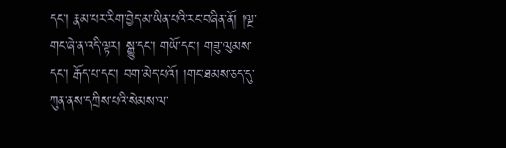དང་། རྣམ་པར་རིག་བྱེད་མ་ཡིན་པའི་རང་བཞིན་ནོ། །ལྔ་གང་ཞེ་ན་འདི་ལྟར། སྒྱུ་དང་། གཡོ་དང་། གཟུ་ལུམས་དང་། རྒོད་པ་དང་། བག་མེད་པའོ། །གང་ཐམས་ཅད་དུ་ཀུན་ནས་དཀྲིས་པའི་སེམས་ལ་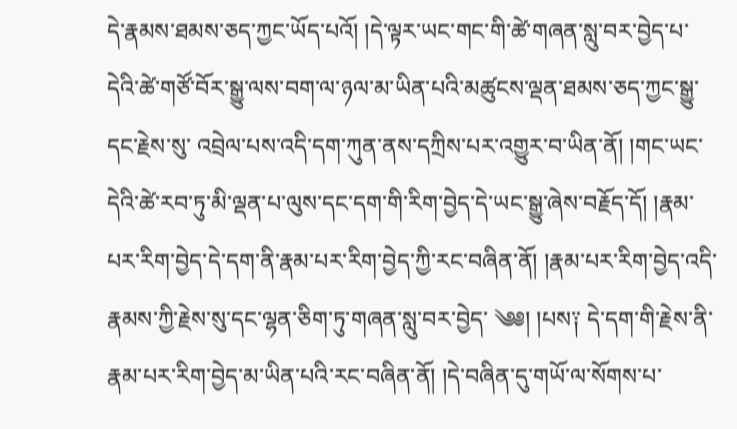དེ་རྣམས་ཐམས་ཅད་ཀྱང་ཡོད་པའོ། །དེ་ལྟར་ཡང་གང་གི་ཚེ་གཞན་སླུ་བར་བྱེད་པ་དེའི་ཚེ་གཙོ་བོར་སྒྱུ་ལས་བག་ལ་ཉལ་མ་ཡིན་པའི་མཚུངས་ལྡན་ཐམས་ཅད་ཀྱང་སྒྱུ་དང་རྗེས་སུ་ འབྲེལ་པས་འདི་དག་ཀུན་ནས་དཀྲིས་པར་འགྱུར་བ་ཡིན་ནོ། །གང་ཡང་དེའི་ཚེ་རབ་ཏུ་མི་ལྡན་པ་ལུས་དང་དག་གི་རིག་བྱེད་དེ་ཡང་སྒྱུ་ཞེས་བརྗོད་དོ། །རྣམ་པར་རིག་བྱེད་དེ་དག་ནི་རྣམ་པར་རིག་བྱེད་ཀྱི་རང་བཞིན་ནོ། །རྣམ་པར་རིག་བྱེད་འདི་རྣམས་ཀྱི་རྗེས་སུ་དང་ལྷན་ཅིག་ཏུ་གཞན་སླུ་བར་བྱེད་ ༄༅། །པས༑ དེ་དག་གི་རྗེས་ནི་རྣམ་པར་རིག་བྱེད་མ་ཡིན་པའི་རང་བཞིན་ནོ། །དེ་བཞིན་དུ་གཡོ་ལ་སོགས་པ་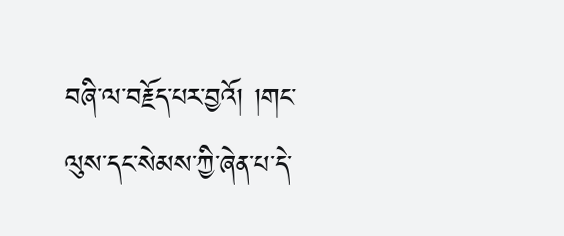བཞི་ལ་བརྗོད་པར་བྱའོ། །གང་ལུས་དང་སེམས་ཀྱི་ཞེན་པ་དེ་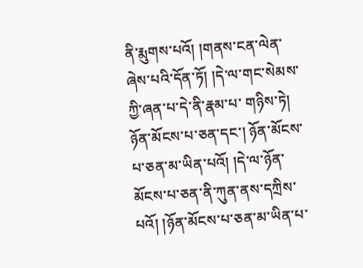ནི་རྨུགས་པའོ། །གནས་ངན་ལེན་ཞེས་པའི་དོན་ཏོ། །དེ་ལ་གང་སེམས་ཀྱི་ཞན་པ་དེ་ནི་རྣམ་པ་ གཉིས་ཏེ། ཉོན་མོངས་པ་ཅན་དང་། ཉོན་མོངས་པ་ཅན་མ་ཡིན་པའོ། །དེ་ལ་ཉོན་མོངས་པ་ཅན་ནི་ཀུན་ནས་དཀྲིས་པའོ། །ཉོན་མོངས་པ་ཅན་མ་ཡིན་པ་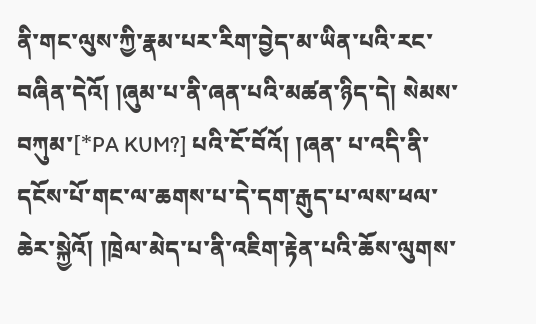ནི་གང་ལུས་ཀྱི་རྣམ་པར་རིག་བྱེད་མ་ཡིན་པའི་རང་བཞིན་དེའོ། །ཞུམ་པ་ནི་ཞན་པའི་མཚན་ཉིད་དེ། སེམས་བཀུམ་[*PA KUM?] པའི་ངོ་བོའོ། །ཞན་ པ་འདི་ནི་དངོས་པོ་གང་ལ་ཆགས་པ་དེ་དག་རྒུད་པ་ལས་ཕལ་ཆེར་སྐྱེའོ། །ཁྲེལ་མེད་པ་ནི་འཇིག་རྟེན་པའི་ཆོས་ལུགས་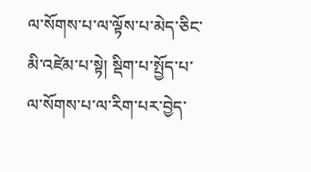ལ་སོགས་པ་ལ་ལྟོས་པ་མེད་ཅིང་མི་འཛེམ་པ་སྟེ། སྡིག་པ་སྤྱོད་པ་ལ་སོགས་པ་ལ་རིག་པར་བྱེད་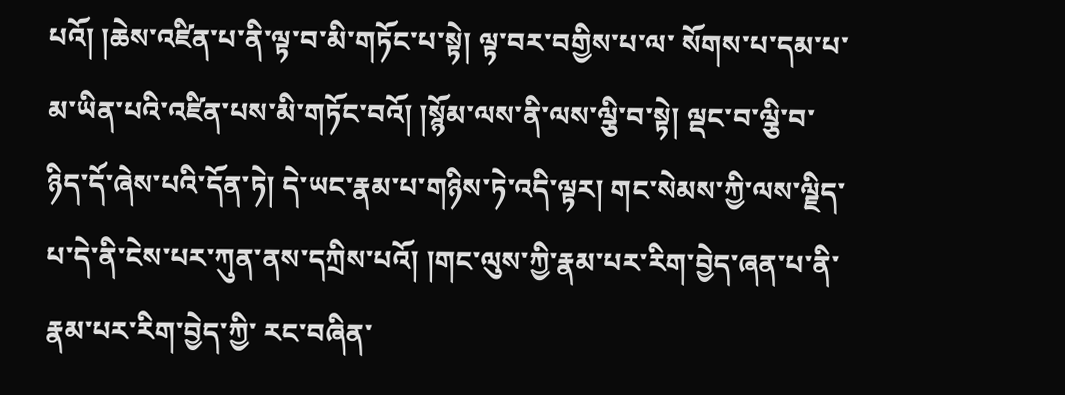པའོ། །ཆེས་འཛིན་པ་ནི་ལྟ་བ་མི་གཏོང་པ་སྟེ། ལྟ་བར་བགྱིས་པ་ལ་ སོགས་པ་དམ་པ་མ་ཡིན་པའི་འཛིན་པས་མི་གཏོང་བའོ། །སྙོམ་ལས་ནི་ལས་ལྕི་བ་སྟེ། ལྡང་བ་ལྕི་བ་ཉིད་དོ་ཞེས་པའི་དོན་ཏེ། དེ་ཡང་རྣམ་པ་གཉིས་ཏེ་འདི་ལྟར། གང་སེམས་ཀྱི་ལས་ལྗིད་པ་དེ་ནི་ངེས་པར་ཀུན་ནས་དཀྲིས་པའོ། །གང་ལུས་ཀྱི་རྣམ་པར་རིག་བྱེད་ཞན་པ་ནི་རྣམ་པར་རིག་བྱེད་ཀྱི་ རང་བཞིན་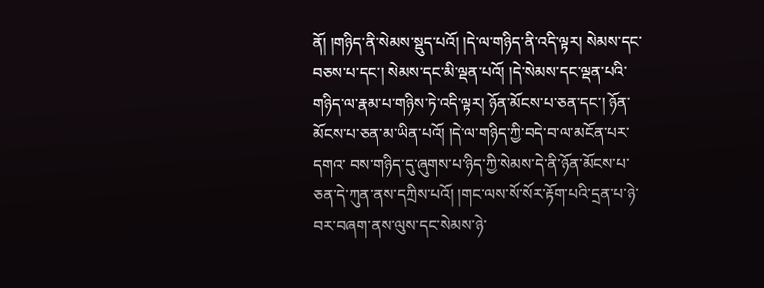ནོ། །གཉིད་ནི་སེམས་སྡུད་པའོ། །དེ་ལ་གཉིད་ནི་འདི་ལྟར། སེམས་དང་བཅས་པ་དང་། སེམས་དང་མི་ལྡན་པའོ། །དེ་སེམས་དང་ལྡན་པའི་གཉིད་ལ་རྣམ་པ་གཉིས་ཏེ་འདི་ལྟར། ཉོན་མོངས་པ་ཅན་དང་། ཉོན་མོངས་པ་ཅན་མ་ཡིན་པའོ། །དེ་ལ་གཉིད་ཀྱི་བདེ་བ་ལ་མངོན་པར་དགའ་ བས་གཉིད་དུ་ཞུགས་པ་ཉིད་ཀྱི་སེམས་དེ་ནི་ཉོན་མོངས་པ་ཅན་དེ་ཀུན་ནས་དཀྲིས་པའོ། །གང་ལས་སོ་སོར་རྟོག་པའི་དྲན་པ་ཉེ་བར་བཞག་ནས་ལུས་དང་སེམས་ཉེ་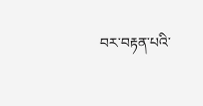བར་བརྟན་པའི་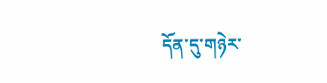དོན་དུ་གཉེར་